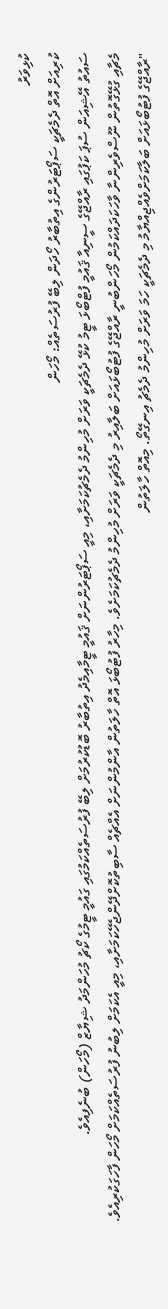ކުޅިވަރު
ކުރިއަށް އޮތް ދެމެޗަކީ ސަޕޯޓަރުންގެ އިތުބާރު ހޯދަން ލިބޭ ފުރުސަތެއް: މޯހަން
ސައުތު އޭޝިއަން ސުޕަ ކަޕުގައި ރާއްޖޭގެ ސީނިއާ ޤައުމީ ފުޓްބޯޅަ ޓީމު ކުޅޭ ދެމެޗަކީ ވަރަށް މުހިންމު ދެމެޗުކަމަށާއި، މިއީ ސަޕޯޓަރުންނަށް ޤައުމީ ޓީމާއިމެދު އިތުބާރު ބޮޑުކުރުމަށް ލިބޭ ފުރުސަތެއްކަމުގައި ގައުމީ ޓީމުގެ ކޯޗު މުހަންމަދު ޝިޔާޒް (މޯހަން) ބުނެފިއެވެ.
މެޗާއި ގުޅޭގޮތުން ނޫސްވެރިންނާ ވާހަކަދައްކަމުން މޯހަންބުނީ ރާއްޖޭގެ ފުޓުބޯޅައަށް ބަލާއިރު މި ދެމެޗަކީ ވަރަށް މުހިންމު ދެމެޗުކަމަށެވެ. މިހާރު ފުޓުބޯޅަ އޮތް ހާލަތުން އާންމުންނަށް އެއްޗެއް ސާބިތުކޮށްދޭންޖެހޭކަމަށާއި، މިއީ އެކަމަށް ލިބުނު ފުރުސަތެއްކަމަށް މޯހަން ފާހަގަކުރިއެވެ.
"ރާއްޖޭގެ ފުޓުބޯޅައަށް ބަލާކަމަށްވެއްޖިއްޔާމު މި ދެމެޗަކީ ހަމަ ވަރަށް މުހިންމު ދެމެޗު އިނގޭތޯ. މިއޮތް ހާލަތުން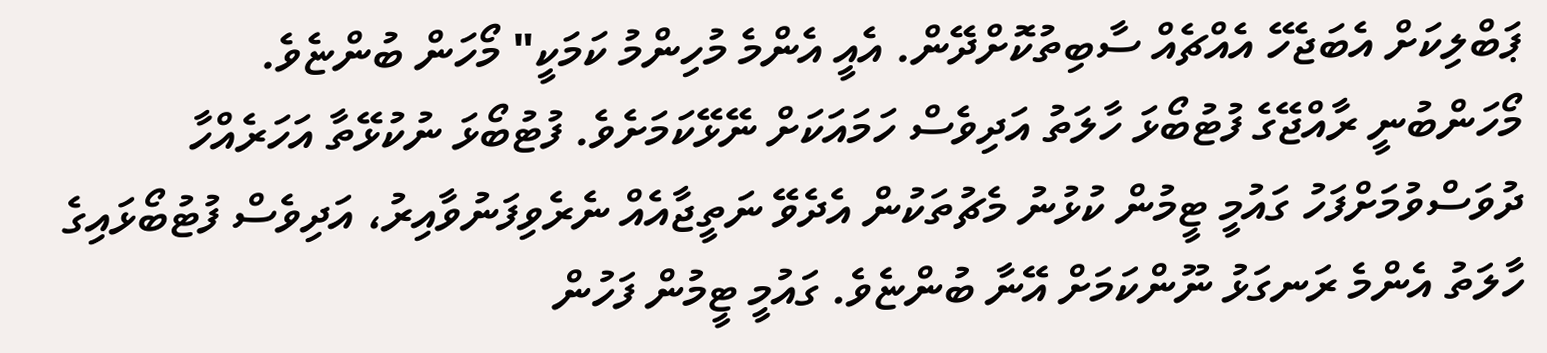ޕަބްލިކަށް އެބަޖެހޭ އެއްޗެއް ސާބިތުކޮށްދޭން. އެއީ އެންމެ މުހިންމު ކަމަކީ" މޯހަން ބުންޏެވެ.
މޯހަންބުނީ ރާއްޖޭގެ ފުޓުބޯޅަ ހާލަތު އަދިވެސް ހަމައަކަށް ނޭޅޭކަމަށެވެ. ފުޓުބޯޅަ ނުކުޅޭތާ އަހަރެއްހާ ދުވަސްވުމަށްފަހު ގައުމީ ޓީމުން ކުޅުނު މެޗުތަކުން އެދެވޭ ނަތީޖާއެއް ނެރެވިފަނުވާއިރު، އަދިވެސް ފުޓުބޯޅައިގެ ހާލަތު އެންމެ ރަނގަޅު ނޫންކަމަށް އޭނާ ބުންޏެވެ. ގައުމީ ޓީމުން ފަހުން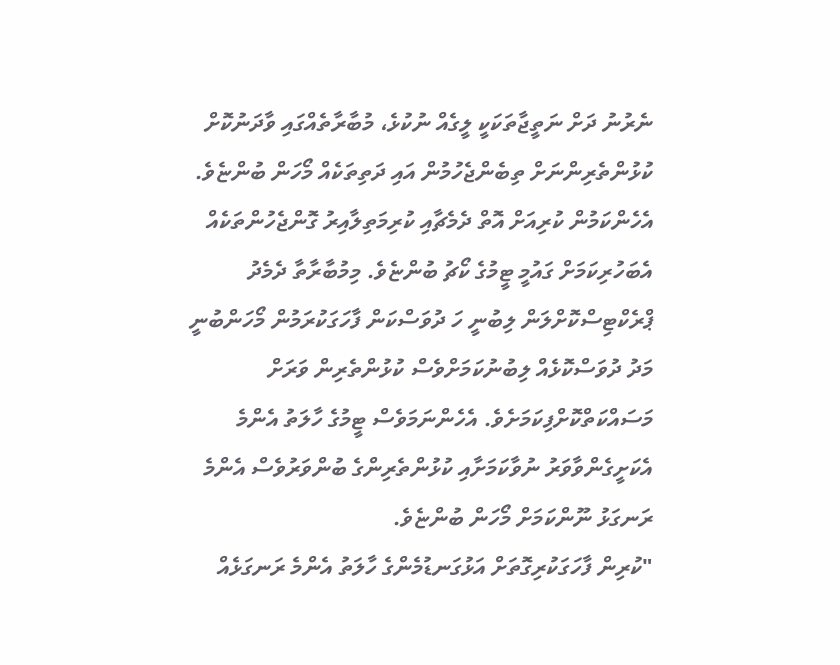ނެރުނު ދަށް ނަތީޖާތަކަކީ ލީގެއް ނުކުޅެ، މުބާރާތެއްގައި ވާދަނުކޮށް ކުޅުންތެރިންނަށް ތިބެންޖެހުމުން އައި ދަތިތަކެއް މޯހަން ބުންޏެވެ.
އެހެންކަމުން ކުރިއަށް އޮތް ދެމެޗާއި ކުރިމަތިލާއިރު ގޮންޖެހުންތަކެއް އެބަހުރިކަމަށް ގައުމީ ޓީމުގެ ކޯޗު ބުންޏެވެ. މިމުބާރާތާ ދެމެދު ޕްރެކްޓިސްކޮށްލަން ލިބުނީ ހަ ދުވަސްކަން ފާހަގަކުރަމުން މޯހަންބުނީ މަދު ދުވަސްކޮޅެއް ލިބުނުކަމަށްވެސް ކުޅުންތެރިން ވަރަށް މަސައްކަތްކޮށްފިކަމަށެވެ. އެހެންނަމަވެސް ޓީމުގެ ހާލަތު އެންމެ އެކަށީގެންވާވަރު ނުވާކަމަށާއި ކުޅުންތެރިންގެ ބުންވަރުވެސް އެންމެ ރަނގަޅު ނޫންކަމަށް މޯހަން ބުންޏެވެ.
"ކުރިން ފާހަގަކުރިގޮތަށް އަޅުގަނޑުމެންގެ ހާލަތު އެންމެ ރަނގަޅެއް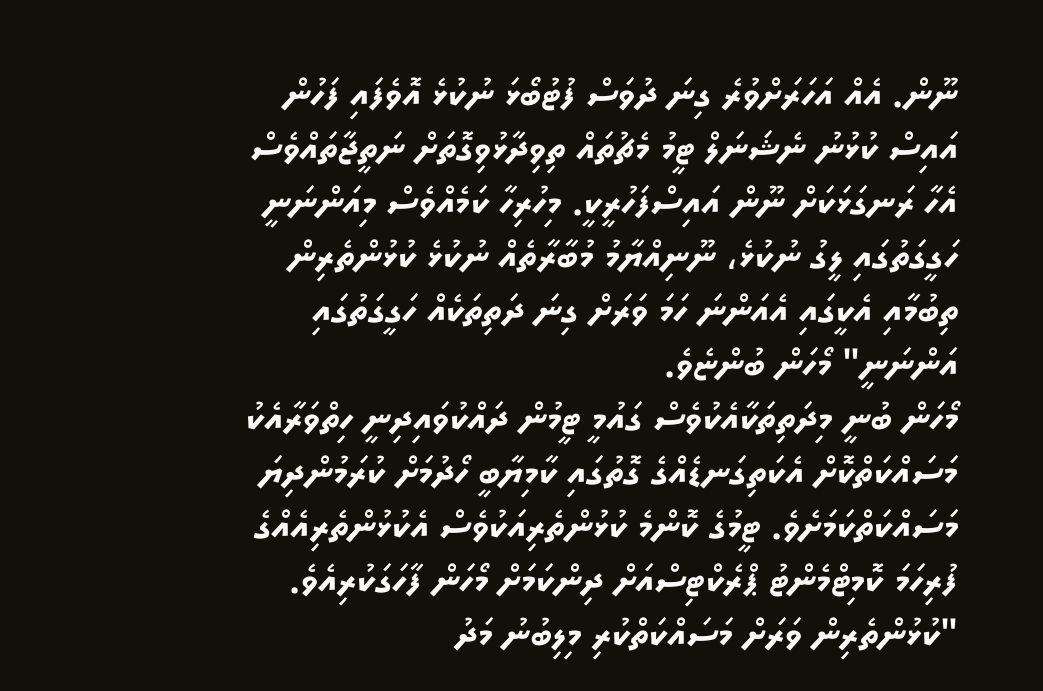ނޫން. އެއް އަހަރަށްވުރެ ގިނަ ދުވަސް ފުޓުބޯޅަ ނުކުޅެ އޮވެފައި ފަހުން އައިސް ކުޅުނު ނެޝަނަލް ޓީމު މެޗުތައް ތިވިދާޅުވިގޮތަށް ނަތީޖާތައްވެސް އެހާ ރަނގަޅަކަށް ނޫން އައިސްފަހުރީކީ. މިހުރިހާ ކަމެއްވެސް މިއަންނަނީ ހަގީގަތުގައި ލީގު ނުކުޅެ، ނޫނިއްޔާމު މުބާރާތެއް ނުކުޅެ ކުޅުންތެރިން ތިބުމާއި އެކީގައި އެއަންނަ ހަމަ ވަރަށް ގިނަ ދަތިތަކެއް ހަގީގަތުގައި އަންނަނީ" މޯހަން ބުންޏެވެ.
މޯހަން ބުނީ މިދަތިތަކާއެކުވެސް ގައުމީ ޓީމުން ދައްކުވައިދިނީ ހިތްވަރާއެކު މަސައްކަތްކޮށް އެކަތިގަނޑެއްގެ ގޮތުގައި ކާމިޔާބީ ހޯދުމަށް ކުރަމުންދިޔަ މަސައްކަތްކަމަށެވެ. ޓީމުގެ ކޮންމެ ކުޅުންތެރިއަކުވެސް އެކުޅުންތެރިއެއްގެ ފުރިހަމަ ކޮމިޓްމެންޓު ޕްރެކްޓިސްއަށް ދިންކަމަށް މޯހަން ފާހަގަކުރިއެވެ.
"ކުޅުންތެރިން ވަރަށް މަސައްކަތްކުރި މިލިބުނު މަދު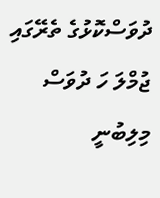ދުވަސްކޮޅުގެ ތެރޭގައި ޖުމްލަ ހަ ދުވަސް މިލިބުނީ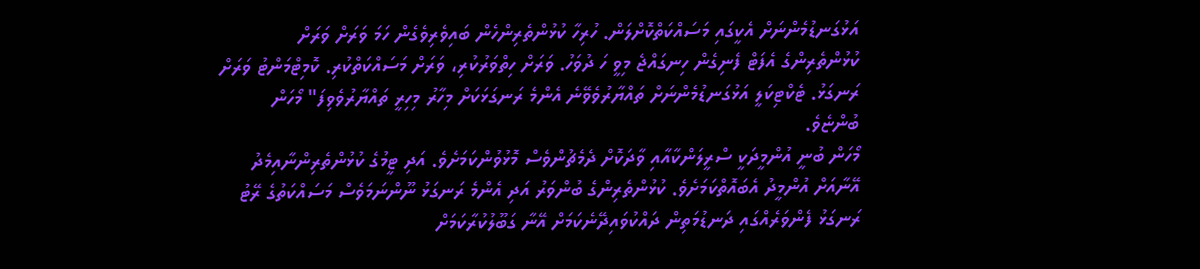އަޅުގަނޑުމެންނަށް އެކީގައި މަސައްކަތްކޮށްލަން. ހުރިހާ ކުޅުންތެރިންހެން ބައިވެރިވެގެން ހަމަ ވަރަށް ވަރަށް ކުޅުންތެރިންގެ އެފަޓް ފެނިގެން ހިނގައްޖެ މިވީ ހަ ދުވަހު. ވަރަށް ހިތްވަރުކުރި، ވަރަށް މަސައްކަތްކުރި. ކޮމިޓްމަންޓު ވަރަށް ރަނގަޅު. ޓެކްޓިކަލީ އަޅުގަނޑުމެންނަށް ތައްޔާރުވެވޭނެ އެންމެ ރަނގަޅަކަށް މިހާރު މިހިރީ ތައްޔާރުވެވިފަ" މޯހަން ބުންޏެވެ.
މޯހަން ބުނީ އުންމީދަކީ ސްރީލަންކާއާއި ވާދަކޮށް ދެމެޗުންވެސް މޮޅުވުންކަމަށެވެ. އަދި ޓީމުގެ ކުޅުންތެރިންނާއިމެދު އޭނާއަށް އުންމީދު އެބައޮތްކަމަށެވެ. ކުޅުންތެރިންގެ ބުންވަރު އަދި އެންމެ ރަނގަޅު ނޫންނަމަވެސް މަސައްކަތުގެ ރޭޓު ރަނގަޅު ފެންވަރެއްގައި ދަނޑުމަތިން ދައްކުވައިދޭނެކަމަށް އޭނާ ގަބޫލުކުރާކަމަށް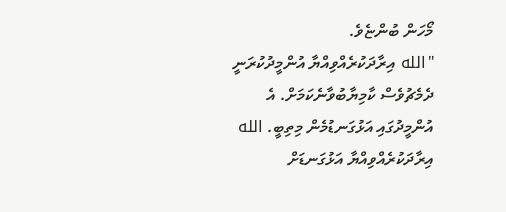މޯހަން ބުންޏެވެ.
"الله އިރާދަކުރެއްވިއްޔާ އުންމީދުކުރަނީ ދެމެޗުވެސް ކާމިޔާބުވާނެކަމަށް. އެ އުންމީދުގައި އަޅުގަނޑުމެން މިތިބީ. الله އިރާދަކުރެއްވިއްޔާ އަޅުގަނޑަށް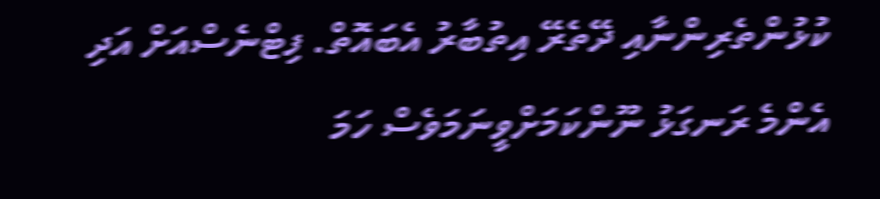ކުޅުންތެރިންނާއި ދޭތެރޭ އިތުބާރު އެބައޮތް. ފިޓްނެސްއަށް އަދި އެންމެ ރަނގަޅު ނޫންކަމަށްވީނަމަވެސް ހަމަ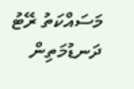މަސައްކަތު ރޭޓު ދަނޑުމަތިން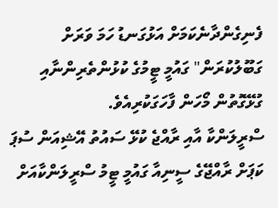ފެނިގެންދާނެކަމަށް އަޅުގަނޑު ހަމަ ވަރަށް ގަބޫލުކުރަން" ގައުމީ ޓީމުގެ ކުޅުންތެރިންނާއި ގުޅޭގޮތުން މޯހަން ފާހަގަކުރިއެވެ.
ސްރީލަންކާ އާއި ރާއްޖެ ކުޅޭ ސައުތު އޭޝިއަން ސުޕަ ކަޕަށް ރާއްޖޭގެ ސީނިއާ ގައުމީ ޓީމު ސްރީލަންކާއަށް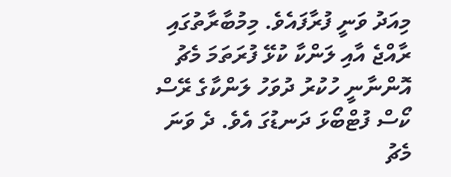މިއަދު ވަނީ ފުރާފައެވެ. މިމުބާރާތުގައި ރާއްޖެ އާއި ލަންކާ ކުޅޭ ފުރަތަމަ މެޗު އޮންނާނީ ހުކުރު ދުވަހު ލަންކާގެ ރޭސް ކޯސް ފުޓްބޯޅަ ދަނޑުގަ އެވެ. ދެ ވަނަ މެޗު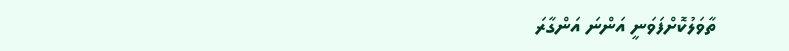ތާވަލުކޮށްފަވަނީ އަންނަ އަންގާރަ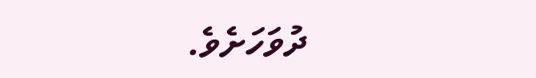ދުވަހަށެވެ.